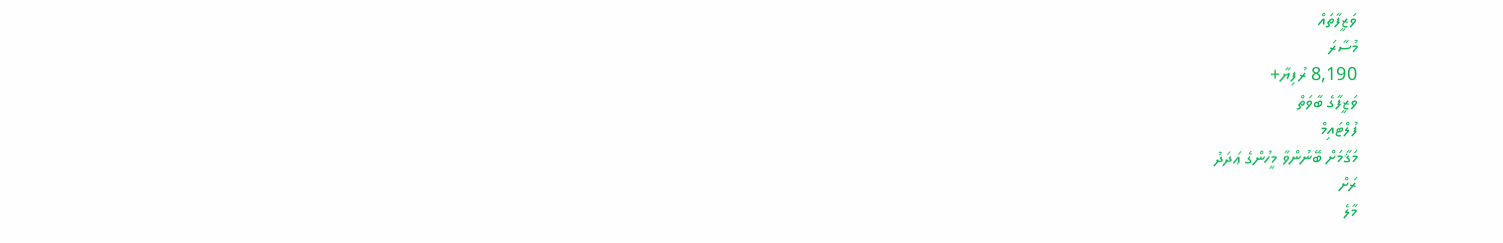ވަޒީފާތައް
މުސާރަ
8,190 ރުފިޔާ+
ވަޒީފާގެ ބާވަތް
ފުލްޓައިމް
މަޤާމަށް ބޭނުންވާ މީހުންގެ ޢަދަދު
ރަށް
މާލެ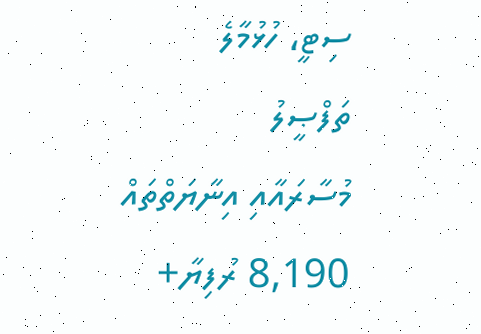ސިޓީ، ހުޅުމާލެ
ތަފްޞީލު
މުސާރައާއި އިނާޔަތްތައް
8,190 ރުފިޔާ+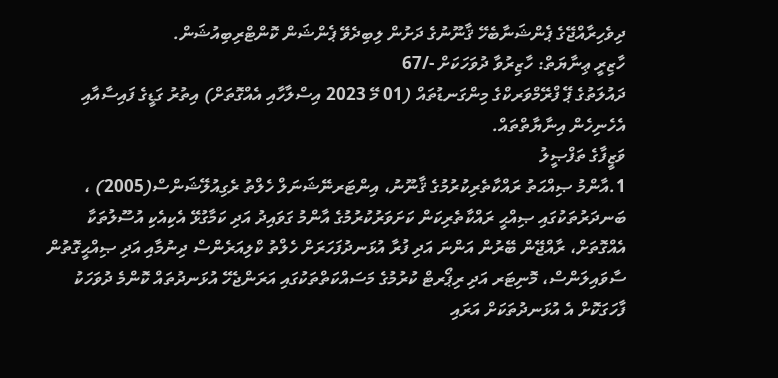ދިވެހިރާއްޖޭގެ ޕެންޝަނާބެހޭ ޤާނޫނުގެ ދަށުން ލިބިދެވޭ ޕެންޝަން ކޮންޓްރިބިއުޝަން.
ހާޒިރީ ޢިނާޔަތް: ހާޒިރުވާ ދުވަހަކަށް -/67
ދައުލަތުގެ ޕޭ ފްރޭމްވަރކްގެ މިންގަނޑުތައް (01 މޭ 2023 އިސްލާހާއި އެއްގޮތަށް) އިތުރު ގަޑީގެ ފައިސާއާއި އެހެނިހެން އިނާޔާތްތައް.
ވަޒީފާގެ ތަފްޞީލު
1.އާންމު ޞިއްޙަތު ރައްކާތެރިކުރުމުގެ ޤާނޫނު، އިންޓަރނޭޝަނަލް ހެލްތު ރެގިއުލޭޝަންސް(2005) ، ބަނދަރުތަކުގައި ޞިއްޙީ ރައްކާތެރިކަން ކަށަވަރުކުރުމުގެ އާންމު ގަވައިދު އަދި ކަމާގުޅޭ އެކިއެކި އުސޫލުތަކާ އެއްގޮތަށް، ރާއްޖޭން ބޭރުން އަންނަ އަދި ފުރާ އުޅަނދުފަހަރަށް ހެލްތު ކްލިއަރެންސް ދިނުމާއި އަދި ޞިއްޙީގޮތުން ސާވައިލަންސް، މޮނިޓަރ އަދި ރިޕޯރޓް ކުރުމުގެ މަސައްކަތްތަކުގައި އަރަންޖެހޭ އުޅަނދުތައް ކޮންމެ ދުވަހަކު ފާހަގަކޮށް އެ އުޅަނދުތަކަށް އަރައި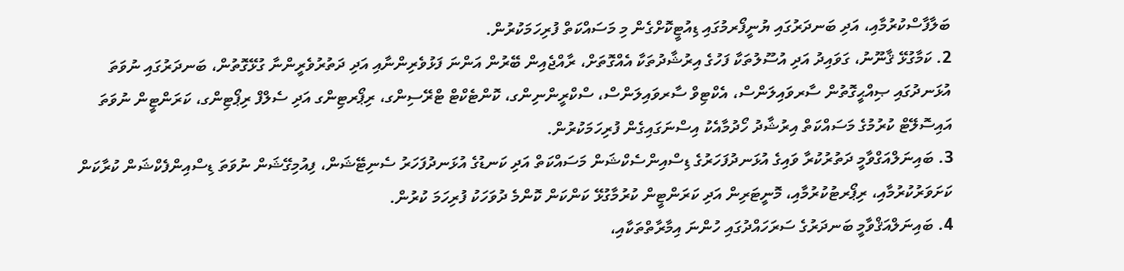ބަލާފާސްކުރުމާއި، އަދި ބަނދަރުގައި ޔުނީފޯރމުގައި ޑިއުޓީކޮށްގެން މި މަސައްކަތް ފުރިހަމަކުރުން.
2. ކަމާގުޅޭ ޤާނޫނު، ގަވައިދު އަދި އުސޫލުތަކާ ފަހުގެ އިރުޝާދުތަކާ އެއްގޮތަށް، ރާއްޖެއިން ބޭރުން އަންނަ ފަޅުވެރިންނާއި އަދި ދަތުރުވެރީންނާ ގުޅޭގޮތުން، ބަނދަރުގައި ނުވަތަ އުޅަނދުގައި ޞިއްޙީގޮތުން ސާރވައިލަންސް، އެކްޓިވް ސާރވައިލަންސް، ސްކްރީންނިންގ، ކޮންޓެކްޓް ޓްރޭސިންގ، ރިޕޯރޓިންގ އަދި ސެލްފް ރިޕޯޓިންގ، ކަރަންޓީން ނުވަތަ އައިސޮލޭޓް ކުރުމުގެ މަސައްކަތް އިރުޝާދު ހޯދުމާއެކު އިސްނަގައިގެން ފުރިހަމަކުރުން.
3. ބައިނަލްއަގްވާމީ ދަތުރުކުރާ ވައިގެ އުޅަނދުފަހަރުގެ ޑިސްއިންސެކްޝަން މަސައްކަތް އަދި ކަނޑުގެ އުޅަނދުފަހަރު ސެނިޓޭޝަން، ފިއުމިގޭޝަން ނުވަތަ ޑިސްއިންފެކްޝަން ކުރާކަން ކަށަވަރުކުރުމާއި، ރިޕޯރޓުކުރުމާއި، މޮނީޓަރިން އަދި ކަރަންޓީން ކުރުމާގުޅޭ ކަންކަން ކޮންމެ ދުވަހަކު ފުރިހަމަ ކުރުން.
4. ބައިނަލްއަޤްވާމީ ބަނދަރުގެ ސަރަހައްދުގައި ހުންނަ އިމާރާތްތަކާއި،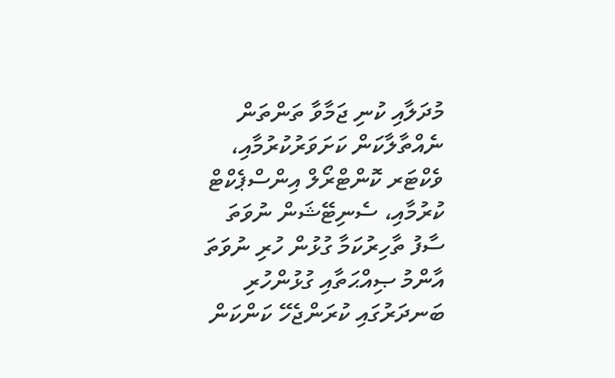މުދަލާއި ކުނި ޖަމާވާ ތަންތަން ނެއްތާލާކަން ކަށަވަރުކުރުމާއި، ވެކްޓަރ ކޮންޓްރޯލް އިންސްޕެކްޓް ކުރުމާއި، ސެނިޓޭޝަން ނުވަތަ ސާފު ތާހިރުކަމާ ގުޅުން ހުރި ނުވަތަ އާންމު ޞިއްޙަތާއި ގުޅުންހުރި ބަނދަރުގައި ކުރަންޖެހޭ ކަންކަން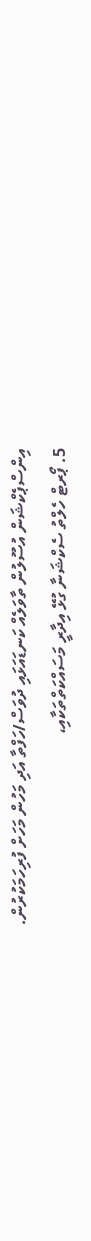އިންސްޕެކްޝަން އުސޫލުން ތާވަލެއް ކަނޑައަޅައި ދުވަސް/ހަފްތާ އަދި މަހުން މަހަށް ފުރިހަމަކުރުން.
5. ޕޯރޓް ހެލްތު ސެކްޝަނާ ގުޅޭ އިދާރީ މަސައްކަތްތަކާއި،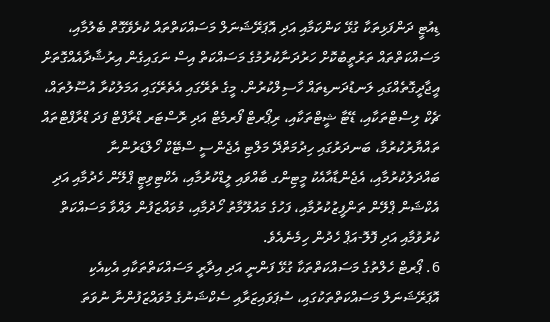ޑިއުޓީ ދަންފަޅިތަކާ ގުޅޭ ކަންކަމާއި އަދި އޮޕަރޭޝަނަލް މަސައްކަތްތައް ކުރެވޭގޮތް ބެލުމާއި، މަސައްކަތްތައް ތަރުތީބުކޮށް ހަރުދަނާކުރުމުގެ މަސައްކަތް އިސް ނަގައިގެން އިރުޝާދާއެއްގޮތަށް އީޖާދީގޮތެއްގައި ލަނޑުދަނޑިތައް ހާސިލްކުރުން. މީގެ ތެރޭގައި އެތެރޭގައި އަމަލުކުރާ އުސޫލުތައް، ޗެކް ލިސްޓްތަކާއި، ޑޭޓާ ޝީޓްތަކާއި، ރިޕޯރޓް ފޯރމެޓް އަދި ރޮސްޓަރ ޑްރާފްޓް ފަދަ ޑްރާފްޓްތައް ތައްޔާރުކުރުމާ، ބަނދަރުގައި ހިދުމަތްދޭ މަލްޓި އެޖެންސީ ސްޓޭކް ހޯލްޑަރުންނާ ބައްދަލުކުރުމާއި، އެޖެންޑާއާއެކު މީޓިންގ ބާއްވައި ލީޑްކުރުމާއި، އެކްޓިވިޓީ ޕްލޭން ހެދުމާއި އަދި އެކްޝަން ޕްލޭން ތަންފީޒުކުރުމާއި، ފަހުގެ މައުލޫމާތު ހޯދުމާއި، މުވައްޒަފުން ލައްވާ މަސައްކަތް ކުރުވުމާއި އަދި ފޮލޮ-އަޕް ހެދުން ހިމެނެއެވެ.
6. ޕޯރޓް ހެލްތުގެ މަސައްކަތްތަކާ ގުޅޭ ފަންނީ އަދި އިދާރީ މަސައްކަތްތަކާއި އެކިއެކި އޮޕަރޭޝަނަލް މަސައްކަތްތަކުގައި، ސުޕަވައިޒަރާއި ސެކްޝަނުގެ މުވައްޒަފުންނާ ނުވަތަ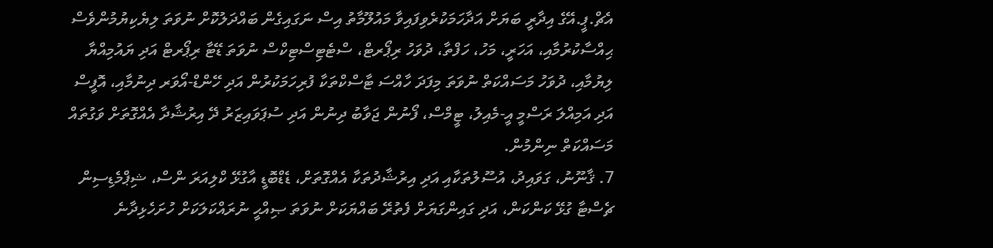އެޗް.ޕީ.އޭގެ އިދާރީ ބަޔަށް އަދާހަމަކުރެވިފައިވާ މައުލޫމާތު އިސް ނަގައިގެން ބައްދަލުކޮށް ނުވަތަ ލިޔެކިޔުމުންވެސް ޙިއްސާކުރުމާއި، އަހަރީ، މަހު، ހަފްތާ، ދުވަހު ރިޕޯރޓް، ސްޓެޓިސްޓިކްސް ނުވަތަ ޑޭޓާ ރިޕޯރޓް އަދި ޔައުމިއްޔާ ލިޔުމާއި، ދުވަހު މަސައްކަތް ނުވަތަ މިފަދަ ހާއްސަ ޓާސްކްތަކާ ފުރިހަމަކުރުން އަދި ހޭންޑް-އޯވަރ ދިނުމާއި، އޮފީސް އަދި އަމިއްލަ ރަސްމީ އީ-މެއިލު، ޓީމްސް، ފޯނުން ޖަވާބު ދިނުން އަދި ސުޕަވައިޒަރު ދޭ އިރުޝާދާ އެއްގޮތަށް ވަގުތައް މަސައްކަތް ނިންމުން.
7. ޤާނޫނު، ގަވައިދު، އުސޫލުތަކާއި އަދި އިރުޝާދުތަކާ އެއްގޮތަށް، ޑެޑްބޮޑީ އާގުޅޭ ކްލިއަރަ ންސް، ޝިޕްމެޑިސިން ޗެސްޓާ ގުޅޭ ކަންކަން، އަދި ގައިންގަޔަށް ފެތުރޭ ބައްޔަކަށް ނުވަތަ ޞިއްޙީ ނުރައްކަލަކަށް ހުށަހެޅިދާނެ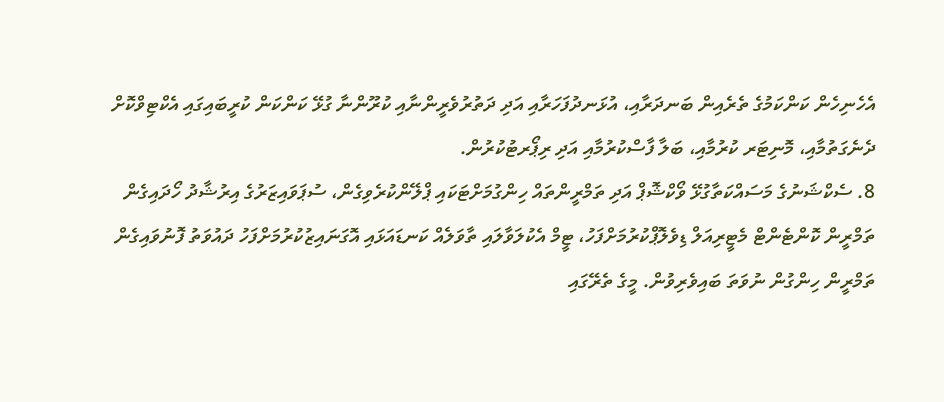އެހެނިހެން ކަންކަމުގެ ތެރެއިން ބަނދަރާއި، އުޅަނދުފަހަރާއި އަދި ދަތުރުވެރީންނާއި ކުރޫންނާ ގުޅޭ ކަންކަން ކުރީބައިގައި އެކްޓިވްކޮށް ދެނެގަތުމާއި، މޮނިޓަރ ކުރުމާއި، ބަލާ ފާސްކުރުމާއި އަދި ރިޕޯރޓުކުރުން.
8. ސެކްޝަނުގެ މަސައްކަތާގުޅޭ ވޯކްޝޮޕް އަދި ތަމްރީންތައް ހިންގުމަށްޓަކައި ޕްލޭންކުރެވިގެން، ސުޕަވައިޒަރުގެ އިރުޝާދު ހޯދައިގެން ތަމްރީން ކޮންޓެންޓް މެޓީރިއަލް ޑިވެލޮޕްކުރުމަށްފަހު، ޓީމް އެކުލަވާލައި ތާވަލެއް ކަނޑައަޅައި އޮގަނައިޒުކުރުމަށްފަހު ދައުވަތު ފޮނުވައިގެން ތަމްރީން ހިންގުން ނުވަތަ ބައިވެރިވުން. މީގެ ތެރޭގައި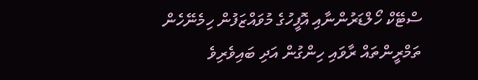ސްޓޭކް ހޯލްޑަރުންނާއި އޮފީހުގެ މުވައްޒަފުން ހިމެނޭހެން ތަމްރީންތައް ރާވައި ހިންގުން އަދި ބައިވެރިވެ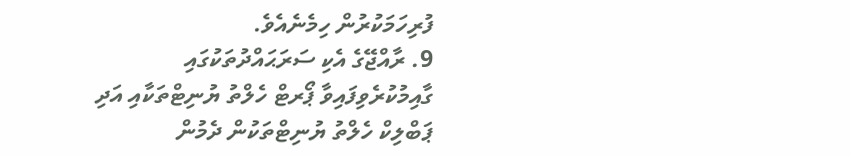ފުރިހަމަކުރުން ހިމެނެއެވެ.
9. ރާއްޖޭގެ އެކި ސަރަޙައްދުތަކުގައި ގާއިމުކުރެވިފައިވާ ޕޯރޓް ހެލްތު ޔުނިޓްތަކާއި އަދި ޕަބްލިކް ހެލްތު ޔުނިޓްތަކުން ދެމުން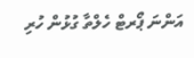އަންނަ ޕޯރޓް ހެލްތާ ގުޅުން ހުރި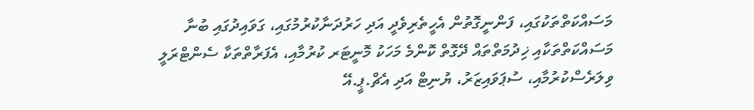މަސައްކަތްތަކުގައި، ފަންނީގޮތުން އެހީތެރިވެދީ އަދި ހަރުދަނާކުރުމުގައި، ގަވައިދުގައި ބުނާ މަސައްކަތްތަކާއި ޚިދުމަތްތައް ދޭގޮތް ކޮންމެ މަހަކު މޮނީޓަރ ކުރުމާއި، އެފަރާތްތަކާ ސެންޓްރަލީ ވިލަރެސްކުރުމާއި، ސުޕަވައިޒަރު، ޔުނިޓް އަދި އެޗް.ޕީ.އޭ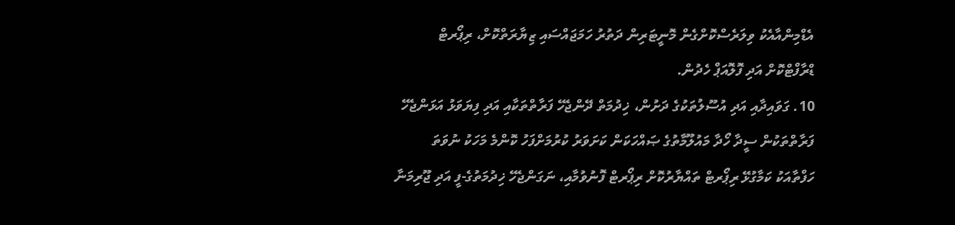އެޑްމިންއާއެކު ވިލަރެސްކޮށްގެން މޮނީޓަރިން ދަތުރު ހަމަޖައްސައި ޒިޔާރަތްކޮށް، ރިޕޯރޓް ޑްރާފްޓްކޮށް އަދި ފޮލޮއަޕް ހެދުން.
10. ގަވައިދާއި އަދި އުސޫލުތަކުގެ ދަށުން، ޚިދުމަތް ދޭންޖެހޭ ފަރާތްތަކާއި އަދި ފިޔަވަޅު އަޅަންޖެހޭ ފަރާތްތަކުން ސީދާ ހޯދާ މައުލޫމާތުގެ ޞައްހަކަން ކަށަވަރު ކުރުމަށްފަހު ކޮންމެ މަހަކު ނުވަތަ ހަފްތާއަކު ކަމާގުޅޭ ރިޕޯރޓް ތައްޔާރުކޮށް ރިޕޯރޓް ފޮނުވުމާއި، ނަގަންޖެހޭ ޚިދުމަތުގެ-ފީ އަދި ޖޫރިމަނާ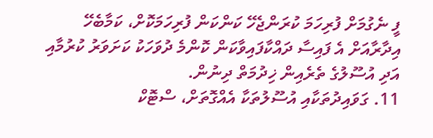ފީ ނެގުމަށް ފުރިހަމަ ކުރަންޖެހޭ ކަންކަން ފުރިހަމަކޮށް، ކަމާބެހޭ އިދާރާއަށް އެ ފައިސާ ދައްކާފައިވާކަން ކޮންމެ ދުވަހަކު ކަށަވަރު ކުރުމާއި އަދި އުސޫލުގެ ތެރެއިން ޚިދުމަތް ދިނުން.
11. ގަވައިދުތަކާއި އުސޫލުތަކާ އެއްގޮތަށް، ސްޓޮކް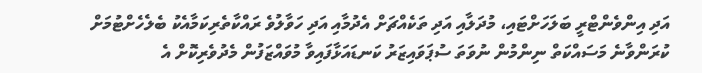އަދި އިންވެންޓްރީ ބަލަހަށްޓައި، މުދަލާއި އަދި ތަކެއްޗަށް އެދުމާއި އަދި ހަވާލުވެ ރައްކާތެރިކަމާއެކު ބެލެހެށްޓުމަށް ކުރަންވާނެ މަސައްކަތް ނިންމުން ނުވަތަ ސުޕަވައިޒަރު ކަނޑައަޅާފައިވާ މުވައްޒަފުން މެދުވެރިކޮށް އެ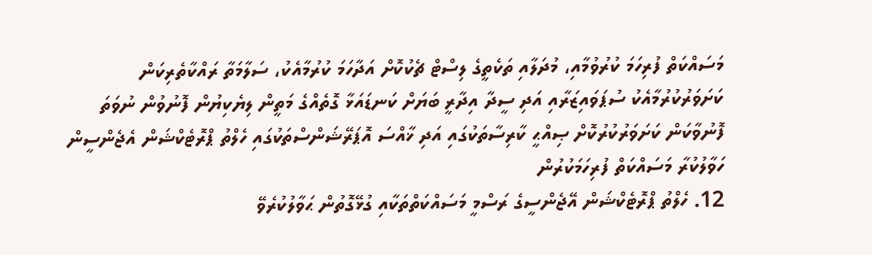މަސައްކަތް ފުރިހަމަ ކުރުވުމާއި، މުދަލާއި ތަކެތީގެ ލިސްޓް ޗެކުކޮށް އަދާހަމަ ކުރުމާއެކު، ސަލާމަތާ ރައްކާތެރިކަން ކަށަވަރުކުރުމާއެކު ސުޕަވައިޒަރާއި އަދި ސީދާ އިދާރީ ބަޔަށް ކަނޑައަޅާ ގޮތެއްގެ މަތީން ލިޔެކިޔުން ފޮނުވުން ނުވަތަ ފޮނުވާކަން ކަށަވަރުކުރުކޮށް ޞިއްޙީ ކާރިސާތަކުގައި އަދި ޚާއްސަ އޮޕަރޭޝަންސްތަކުގައި ހެލްތު ޕްރޮޓެކްޝަން އެޖެންސީން ހަވާލުކުރާ މަސައްކަތް ފުރިހަމަކުރުން
12. ހެލްތު ޕްރޮޓެކްޝަން އޭޖެންސީގެ ރަސްމީ މަސައްކަތްތަކާއި ގުޅޭގޮތުން ޙަވާލުކުރެވޭ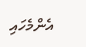އެންމެހައި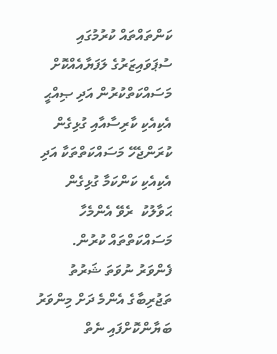ކަންތައްތައް ކުރުމުގައި ސުޕަވައިޒަރުގެ ލަފަޔާއެއްކޮށް މަސައްކަތްކުރުން އަދި ޞިއްޙީ އެކިއެކި ކާރިސާއާއި ގުޅިގެން ކުރަންޖެހޭ މަސައްކަތްތަކާ އަދި އެކިއެކި ކަންކަމާ ގުޅިގެން ޙަވާލުކު  ރެވޭ އެންމެހާ މަސައްކަތްތައް ކުރުން.
ފެންވަރު ނުވަތަ ޝަރުތު
ތަޖުރިބާގެ އެންމެ ދަށް މިންވަރު
ބަޔާންކޮށްފައި ނެތް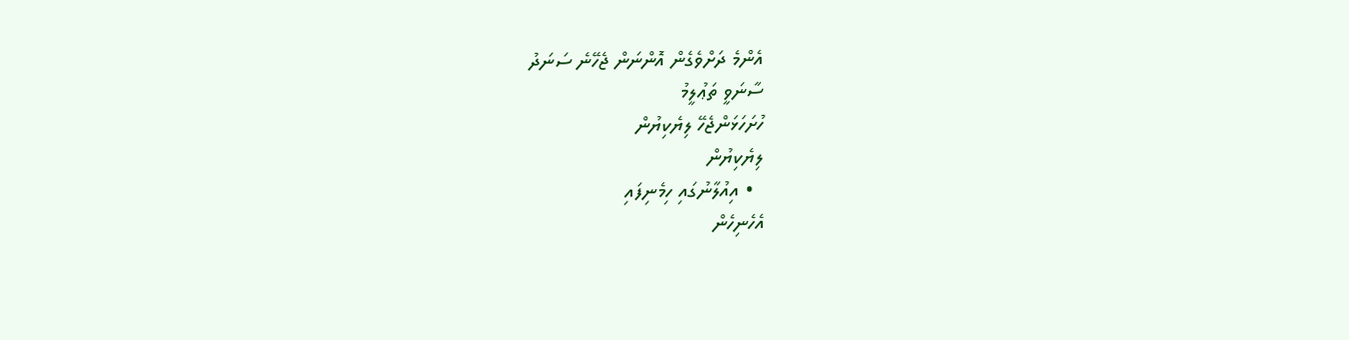އެންމެ ދަށްވެގެން އޮންނަން ޖެހޭނެ ސަނަދު
ސާނަވީ ތަޢުލީމު
ހުށަހަޅަންޖެހޭ ލިޔެކިޔުން
ލިޔެކިޔުން
  • އިއުލާނުގައި ހިމެނިފައި
އެހެނިހެން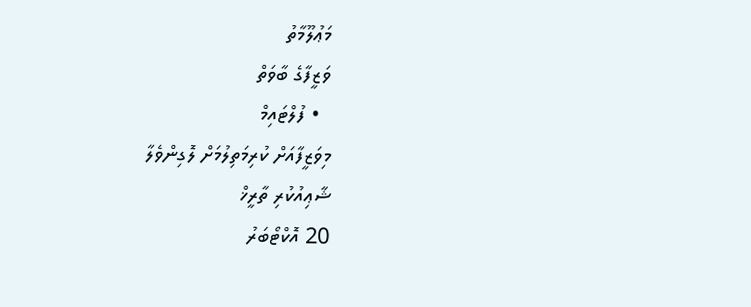މަޢުލޫމާތު
ވަޒީފާގެ ބާވަތް
  • ފުލްޓައިމް
މިވަޒީފާއަށް ކުރިމަތިލުމަށް ލޮގިންވެލާ
ޝާޢިއުކުރި ތާރީޚް
20 އޮކްޓޯބަރު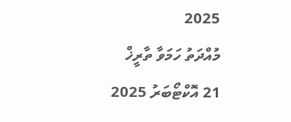2025
މުއްދަތު ހަމަވާ ތާރީޚް
21 އޮކްޓޯބަރު 2025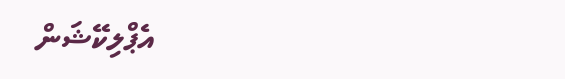އެޕްލިކޭޝަން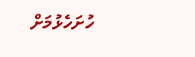ހުށަހެޅުމަށް